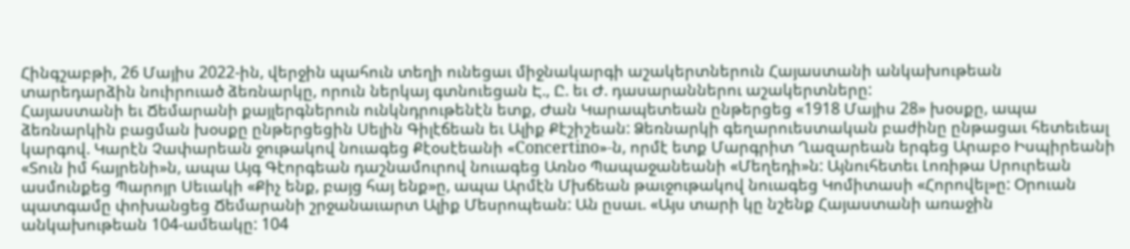Հինգշաբթի, 26 Մայիս 2022-ին, վերջին պահուն տեղի ունեցաւ միջնակարգի աշակերտներուն Հայաստանի անկախութեան տարեդարձին նուիրուած ձեռնարկը, որուն ներկայ գտնուեցան Է., Ը. եւ Ժ. դասարաններու աշակերտները:
Հայաստանի եւ Ճեմարանի քայլերգներուն ունկնդրութենէն ետք, Ժան Կարապետեան ընթերցեց «1918 Մայիս 28» խօսքը, ապա ձեռնարկին բացման խօսքը ընթերցեցին Սելին Գիլէճեան եւ Ալիք Քէշիշեան: Ձեռնարկի գեղարուեստական բաժինը ընթացաւ հետեւեալ կարգով. Կարէն Չափարեան ջութակով նուագեց Քէօսէեանի «Concertino»-ն, որմէ ետք Մարգրիտ Ղազարեան երգեց Արաբօ Իսպիրեանի «Տուն իմ հայրենի»ն, ապա Այգ Գէորգեան դաշնամուրով նուագեց Առնօ Պապաջանեանի «Մեղեդի»ն: Այնուհետեւ Լոռիթա Սրուրեան ասմունքեց Պարոյր Սեւակի «Քիչ ենք, բայց հայ ենք»ը, ապա Արմէն Մխճեան թաւջութակով նուագեց Կոմիտասի «Հորովել»ը: Օրուան պատգամը փոխանցեց Ճեմարանի շրջանաւարտ Ալիք Մեսրոպեան: Ան ըսաւ. «Այս տարի կը նշենք Հայաստանի առաջին անկախութեան 104-ամեակը: 104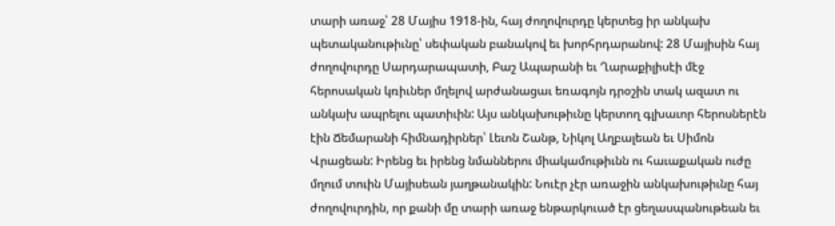տարի առաջ՝ 28 Մայիս 1918-ին, հայ ժողովուրդը կերտեց իր անկախ պետականութիւնը՝ սեփական բանակով եւ խորհրդարանով: 28 Մայիսին հայ ժողովուրդը Սարդարապատի, Բաշ Ապարանի եւ Ղարաքիլիսէի մէջ հերոսական կռիւներ մղելով արժանացաւ եռագոյն դրօշին տակ ազատ ու անկախ ապրելու պատիւին: Այս անկախութիւնը կերտող գլխաւոր հերոսներէն էին Ճեմարանի հիմնադիրներ՝ Լեւոն Շանթ, Նիկոլ Աղբալեան եւ Սիմոն Վրացեան: Իրենց եւ իրենց նմաններու միակամութիւնն ու հաւաքական ուժը մղում տուին Մայիսեան յաղթանակին: Նուէր չէր առաջին անկախութիւնը հայ ժողովուրդին, որ քանի մը տարի առաջ ենթարկուած էր ցեղասպանութեան եւ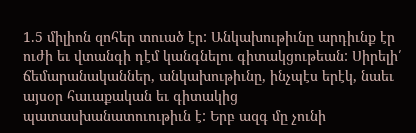1.5 միլիոն զոհեր տուած էր: Անկախութիւնը արդիւնք էր ուժի եւ վտանգի դէմ կանգնելու գիտակցութեան: Սիրելի՛ ճեմարանականներ, անկախութիւնը, ինչպէս երէկ, նաեւ այսօր հաւաքական եւ գիտակից պատասխանատուութիւն է: Երբ ազգ մը չունի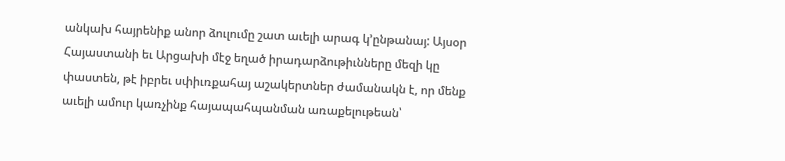անկախ հայրենիք անոր ձուլումը շատ աւելի արագ կ’ընթանայ: Այսօր Հայաստանի եւ Արցախի մէջ եղած իրադարձութիւնները մեզի կը փաստեն, թէ իբրեւ սփիւռքահայ աշակերտներ ժամանակն է, որ մենք աւելի ամուր կառչինք հայապահպանման առաքելութեան՝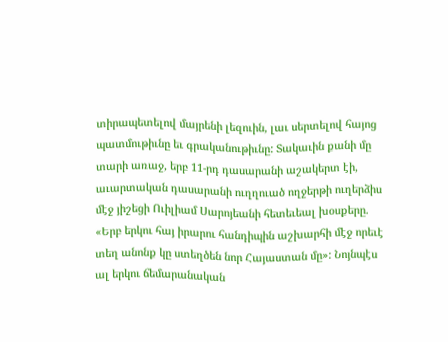տիրապետելով մայրենի լեզուին, լաւ սերտելով հայոց պատմութիւնը եւ գրականութիւնը: Տակաւին քանի մը տարի առաջ, երբ 11-րդ դասարանի աշակերտ էի, աւարտական դասարանի ուղղուած ողջերթի ուղերձիս մէջ յիշեցի Ուիլիամ Սարոյեանի հետեւեալ խօսքերը. «Երբ երկու հայ իրարու հանդիպին աշխարհի մէջ որեւէ տեղ անոնք կը ստեղծեն նոր Հայաստան մը»: Նոյնպէս ալ երկու ճեմարանական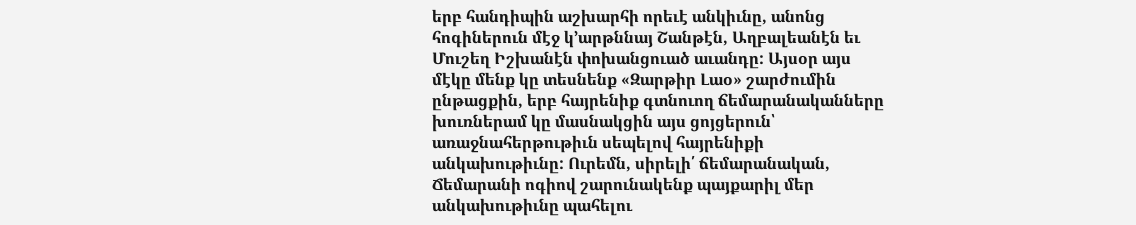երբ հանդիպին աշխարհի որեւէ անկիւնը, անոնց հոգիներուն մէջ կ’արթննայ Շանթէն, Աղբալեանէն եւ Մուշեղ Իշխանէն փոխանցուած աւանդը: Այսօր այս մէկը մենք կը տեսնենք «Զարթիր Լաօ» շարժումին ընթացքին, երբ հայրենիք գտնուող ճեմարանականները խուռներամ կը մասնակցին այս ցոյցերուն՝ առաջնահերթութիւն սեպելով հայրենիքի անկախութիւնը: Ուրեմն, սիրելի՛ ճեմարանական, Ճեմարանի ոգիով շարունակենք պայքարիլ մեր անկախութիւնը պահելու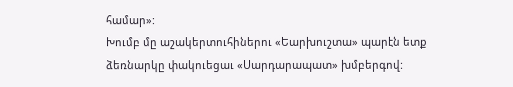համար»:
Խումբ մը աշակերտուհիներու «Եարխուշտա» պարէն ետք ձեռնարկը փակուեցաւ «Սարդարապատ» խմբերգով: